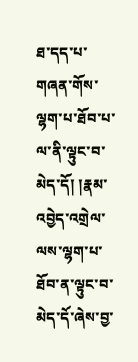ཐ་དད་པ་གཞན་གོས་ལྷག་པ་ཐོབ་པ་ལ་ནི་ལྟུང་བ་མེད་དོ། །རྣམ་འབྱེད་འགྲེལ་ལས་ལྷག་པ་ཐོབ་ན་ལྟུང་བ་མེད་དོ་ཞེས་བྱ་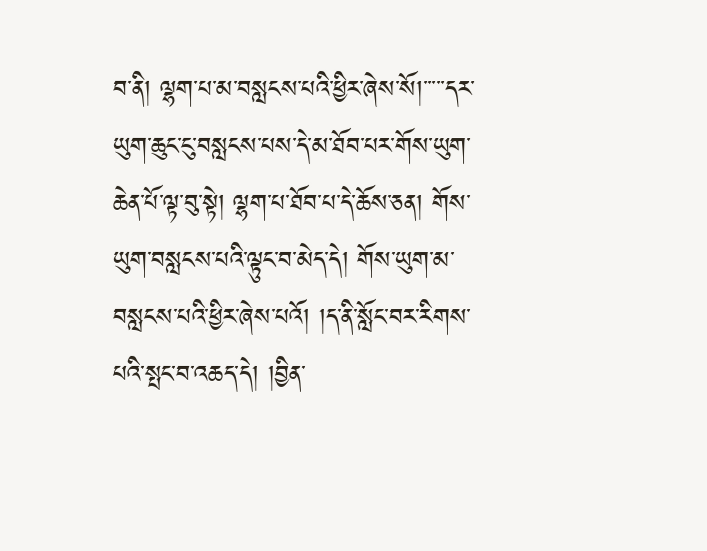བ་ནི། ལྷག་པ་མ་བསླངས་པའི་ཕྱིར་ཞེས་སོ།་་་་་དར་ཡུག་ཆུང་ངུ་བསླངས་པས་དེ་མ་ཐོབ་པར་གོས་ཡུག་ཆེན་པོ་ལྟ་བུ་སྟེ། ལྷག་པ་ཐོབ་པ་དེ་ཆོས་ཅན། གོས་ཡུག་བསླངས་པའི་ལྟུང་བ་མེད་དེ། གོས་ཡུག་མ་བསླངས་པའི་ཕྱིར་ཞེས་པའོ། །ད་ནི་སློང་བར་རིགས་པའི་སྤང་བ་འཆད་དེ། །བྱིན་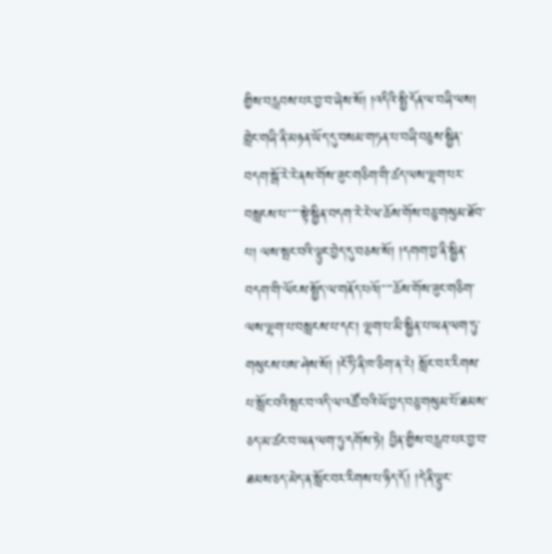གྱིས་བརླབས་པར་བྱ་བ་ཞེས་སོ། །འདིའི་སྤྱི་དོན་ལ་བཞི་ལས། གླེང་གཞི་ནི་མཉན་ཡོད་དུ་བསམ་གཏན་པ་བཞི་བཅུས་སྦྱིན་བདག་སྒོ་རེ་རེ་ནས་གོས་ཟུང་གཅིག་གི་ཚད་ལས་ལྷག་པར་བསླངས་པ་་་་་་སྟེ་སྦྱིན་བདག་རེ་རེ་ལ་ཆོས་གོས་བཅུ་གསུམ་ཐོབ་པ། ལས་སྤང་བའི་ལྟུང་བྱེད་དུ་བཅས་སོ། །དགག་བྱ་ནི་སྦྱིན་བདག་གི་ལོངས་སྤྱོད་ལ་གནོད་པའོ།་་་་་ཆོས་གོས་ཟུང་གཅིག་ལས་ལྷག་པ་བསླངས་པ་དང་། ལྷག་པ་མི་སྦྱིན་པ་ཡན་ལག་ཏུ་གསུངས་པས་ཤེས་སོ། །ངོ་ཏི་ནི་ཁ་ཅིག་ན་རེ། སློང་བར་རིགས་པ་སློང་བའི་སྤང་བ་འདི་ལ་འཚོ་བའི་ཡོ་བྱད་བཅུ་གསུམ་པོ་ཐམས་ཅད་མ་ཚང་བ་ཡན་ལག་ཏུ་དགོས་ཏེ། བྱིན་གྱིས་བརླབ་པར་བྱ་བ་ཐམས་ཅད་མེད་ན་སློང་བར་རིགས་པ་ཉིད་དོ། །དེ་ནི་ལྟུང་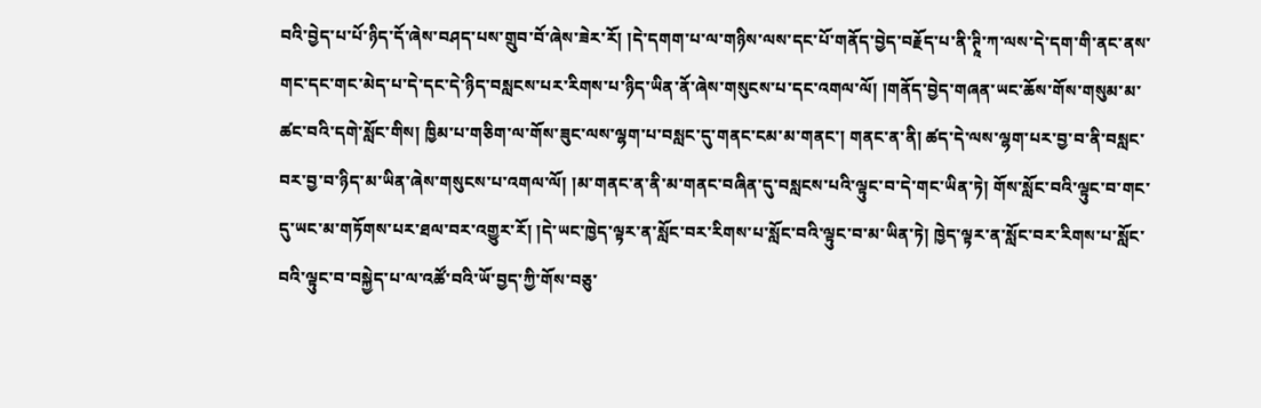བའི་བྱེད་པ་པོ་ཉིད་དོ་ཞེས་བཤད་པས་གྲུབ་བོ་ཞེས་ཟེར་རོ། །དེ་དགག་པ་ལ་གཉིས་ལས་དང་པོ་གནོད་བྱེད་བརྗོད་པ་ནི་ཊཱི་ཀ་ལས་དེ་དག་གི་ནང་ནས་གང་དང་གང་མེད་པ་དེ་དང་དེ་ཉིད་བསླངས་པར་རིགས་པ་ཉིད་ཡིན་ནོ་ཞེས་གསུངས་པ་དང་འགལ་ལོ། །གནོད་བྱེད་གཞན་ཡང་ཆོས་གོས་གསུམ་མ་ཚང་བའི་དགེ་སློང་གིས། ཁྱིམ་པ་གཅིག་ལ་གོས་ཟུང་ལས་ལྷག་པ་བསླང་དུ་གནང་ངམ་མ་གནང་། གནང་ན་ནི། ཚད་དེ་ལས་ལྷག་པར་བྱ་བ་ནི་བསླང་བར་བྱ་བ་ཉིད་མ་ཡིན་ཞེས་གསུངས་པ་འགལ་ལོ། །མ་གནང་ན་ནི་མ་གནང་བཞིན་དུ་བསླངས་པའི་ལྟུང་བ་དེ་གང་ཡིན་ཏེ། གོས་སློང་བའི་ལྟུང་བ་གང་དུ་ཡང་མ་གཏོགས་པར་ཐལ་བར་འགྱུར་རོ། །དེ་ཡང་ཁྱེད་ལྟར་ན་སློང་བར་རིགས་པ་སློང་བའི་ལྟུང་བ་མ་ཡིན་ཏེ། ཁྱེད་ལྟར་ན་སློང་བར་རིགས་པ་སློང་བའི་ལྟུང་བ་བསྐྱེད་པ་ལ་འཚོ་བའི་ཡོ་བྱད་ཀྱི་གོས་བཅུ་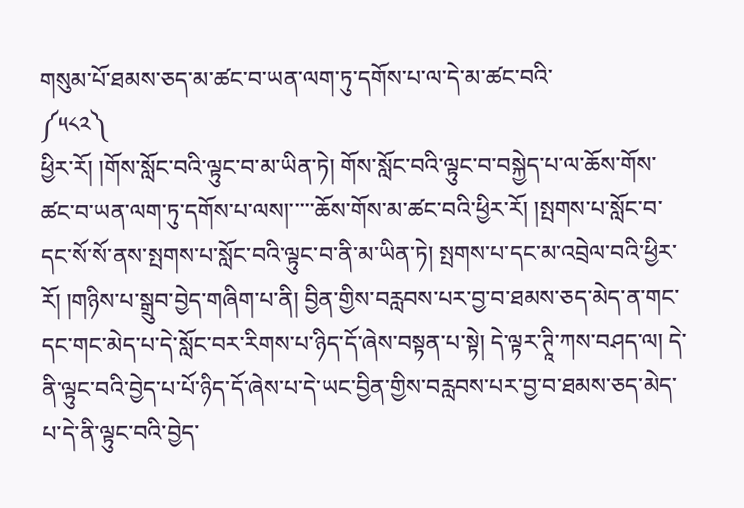གསུམ་པོ་ཐམས་ཅད་མ་ཚང་བ་ཡན་ལག་ཏུ་དགོས་པ་ལ་དེ་མ་ཚང་བའི་
༼༥༨༢༽
ཕྱིར་རོ། །གོས་སློང་བའི་ལྟུང་བ་མ་ཡིན་ཏེ། གོས་སློང་བའི་ལྟུང་བ་བསྐྱེད་པ་ལ་ཆོས་གོས་ཚང་བ་ཡན་ལག་ཏུ་དགོས་པ་ལས།་་་་་ཆོས་གོས་མ་ཚང་བའི་ཕྱིར་རོ། །སྤགས་པ་སློང་བ་དང་སོ་སོ་ནས་སྤགས་པ་སློང་བའི་ལྟུང་བ་ནི་མ་ཡིན་ཏེ། སྤགས་པ་དང་མ་འབྲེལ་བའི་ཕྱིར་རོ། །གཉིས་པ་སྒྲུབ་བྱེད་གཞིག་པ་ནི། བྱིན་གྱིས་བརླབས་པར་བྱ་བ་ཐམས་ཅད་མེད་ན་གང་དང་གང་མེད་པ་དེ་སློང་བར་རིགས་པ་ཉིད་དོ་ཞེས་བསྟན་པ་སྟེ། དེ་ལྟར་ཊཱི་ཀས་བཤད་ལ། དེ་ནི་ལྟུང་བའི་བྱེད་པ་པོ་ཉིད་དོ་ཞེས་པ་དེ་ཡང་བྱིན་གྱིས་བརླབས་པར་བྱ་བ་ཐམས་ཅད་མེད་པ་དེ་ནི་ལྟུང་བའི་བྱེད་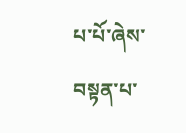པ་པོ་ཞེས་བསྟན་པ་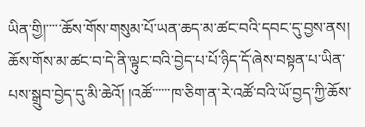ཡིན་གྱི།་་་་་ཆོས་གོས་གསུམ་པོ་ཡན་ཆད་མ་ཚང་བའི་དབང་དུ་བྱས་ནས། ཆོས་གོས་མ་ཚང་བ་དེ་ནི་ལྟུང་བའི་བྱེད་པ་པོ་ཉིད་དོ་ཞེས་བསྟན་པ་ཡིན་པས་སྒྲུབ་བྱེད་དུ་མི་ཆེའོ། །འཚོ་་་་་་ཁ་ཅིག་ན་རེ་འཚོ་བའི་ཡོ་བྱད་ཀྱི་ཆོས་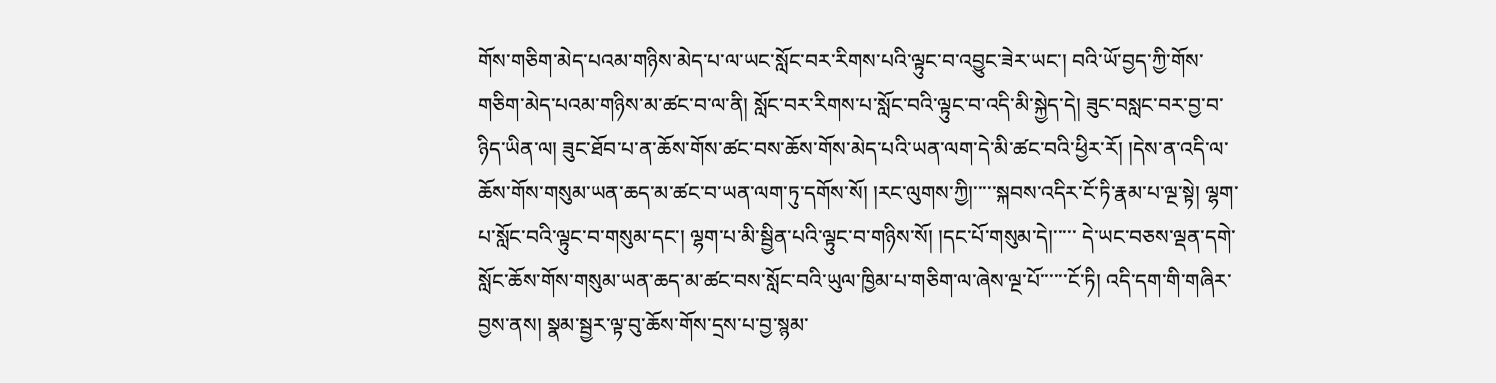གོས་གཅིག་མེད་པའམ་གཉིས་མེད་པ་ལ་ཡང་སློང་བར་རིགས་པའི་ལྟུང་བ་འབྱུང་ཟེར་ཡང་། བའི་ཡོ་བྱད་ཀྱི་གོས་གཅིག་མེད་པའམ་གཉིས་མ་ཚང་བ་ལ་ནི། སློང་བར་རིགས་པ་སློང་བའི་ལྟུང་བ་འདི་མི་སྐྱེད་དེ། ཟུང་བསླང་བར་བྱ་བ་ཉིད་ཡིན་ལ། ཟུང་ཐོབ་པ་ན་ཆོས་གོས་ཚང་བས་ཆོས་གོས་མེད་པའི་ཡན་ལག་དེ་མི་ཚང་བའི་ཕྱིར་རོ། །དེས་ན་འདི་ལ་ཆོས་གོས་གསུམ་ཡན་ཆད་མ་ཚང་བ་ཡན་ལག་ཏུ་དགོས་སོ། །རང་ལུགས་ཀྱི།་་་་་སྐབས་འདིར་ངོ་ཏི་རྣམ་པ་ལྔ་སྟེ། ལྷག་པ་སློང་བའི་ལྟུང་བ་གསུམ་དང་། ལྷག་པ་མི་སྦྱིན་པའི་ལྟུང་བ་གཉིས་སོ། །དང་པོ་གསུམ་དེ།་་་་་ དེ་ཡང་བཅས་ལྡན་དགེ་སློང་ཆོས་གོས་གསུམ་ཡན་ཆད་མ་ཚང་བས་སློང་བའི་ཡུལ་ཁྱིམ་པ་གཅིག་ལ་ཞེས་ལྔ་པོ་་་་་་ངོ་ཏི། འདི་དག་གི་གཞིར་བྱས་ནས། སྣམ་སྦྱར་ལྟ་བུ་ཆོས་གོས་དྲས་པ་བྱ་སྙམ་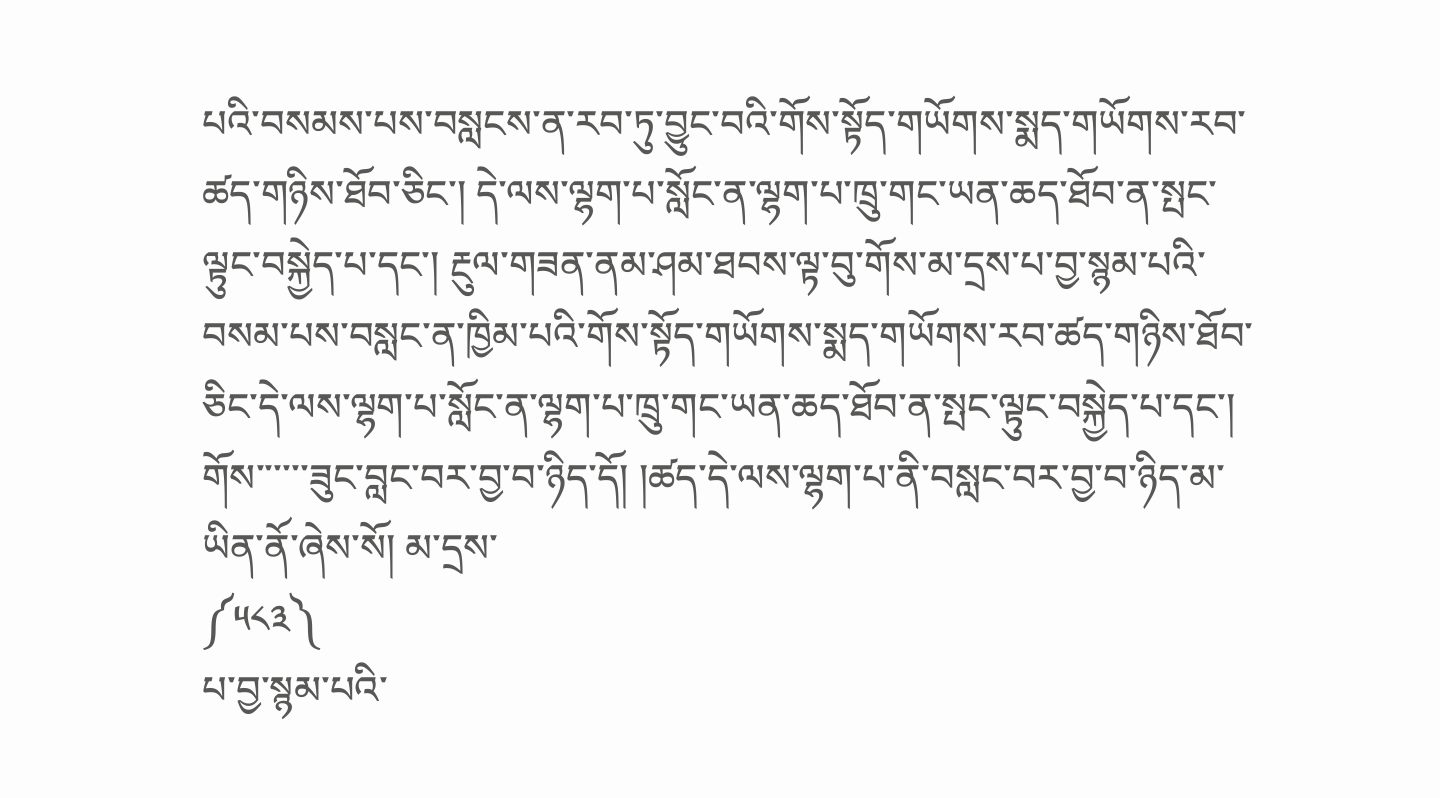པའི་བསམས་པས་བསླངས་ན་རབ་ཏུ་བྱུང་བའི་གོས་སྟོད་གཡོགས་སྨད་གཡོགས་རབ་ཚད་གཉིས་ཐོབ་ཅིང་། དེ་ལས་ལྷག་པ་སློང་ན་ལྷག་པ་ཁྲུ་གང་ཡན་ཆད་ཐོབ་ན་སྤང་ལྟུང་བསྐྱེད་པ་དང་། རྔུལ་གཟན་ནམ་ཤམ་ཐབས་ལྟ་བུ་གོས་མ་དྲས་པ་བྱ་སྙམ་པའི་བསམ་པས་བསླང་ན་ཁྱིམ་པའི་གོས་སྟོད་གཡོགས་སྨད་གཡོགས་རབ་ཚད་གཉིས་ཐོབ་ཅིང་དེ་ལས་ལྷག་པ་སློང་ན་ལྷག་པ་ཁྲུ་གང་ཡན་ཆད་ཐོབ་ན་སྤང་ལྟུང་བསྐྱེད་པ་དང་། གོས་་་་་་ཟུང་བླང་བར་བྱ་བ་ཉིད་དོ། །ཚད་དེ་ལས་ལྷག་པ་ནི་བསླང་བར་བྱ་བ་ཉིད་མ་ཡིན་ནོ་ཞེས་སོ། མ་དྲས་
༼༥༨༣༽
པ་བྱ་སྙམ་པའི་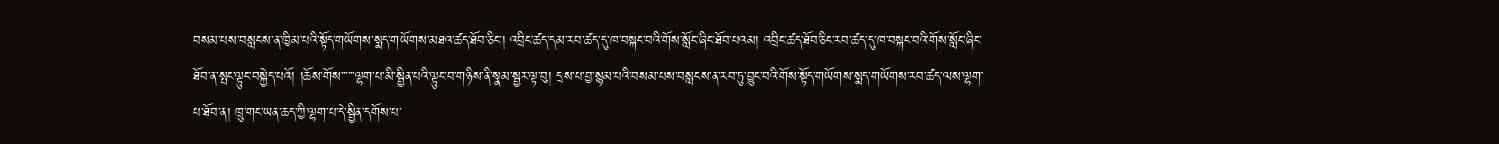བསམ་པས་བསླངས་ན་ཁྱིམ་པའི་སྟོད་གཡོགས་སྨད་གཡོགས་མཐའ་ཚད་ཐོབ་ཅིང་། འབྲིང་ཚད་དམ་རབ་ཚད་དུ་ཁ་བསྐང་བའི་གོས་སློང་ཞིང་ཐོབ་པའམ། འབྲིང་ཚད་ཐོབ་ཅིང་རབ་ཚད་དུ་ཁ་བསྐང་བའི་གོས་སློང་ཞིང་ཐོབ་ན་སྤང་ལྟུང་བསྐྱེད་པའོ། །ཆོས་གོས་་་་་་ལྷག་པ་མི་སྦྱིན་པའི་ལྟུང་བ་གཉིས་ནི་སྣམ་སྦྱར་ལྟ་བུ། དྲས་པ་བྱ་སྙམ་པའི་བསམ་པས་བསླངས་ན་རབ་ཏུ་བྱུང་བའི་གོས་སྟོད་གཡོགས་སྨད་གཡོགས་རབ་ཚད་ལས་ལྷག་པ་ཐོབ་ན། ཁྲུ་གང་ཡན་ཆད་ཀྱི་ལྷག་པ་དེ་སྦྱིན་དགོས་པ་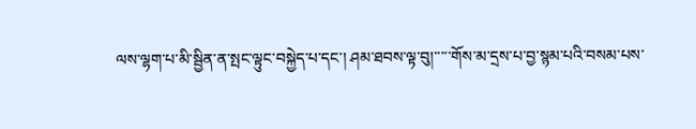ལས་ལྷག་པ་མི་སྦྱིན་ན་སྤང་ལྟུང་བསྐྱེད་པ་དང་། ཤམ་ཐབས་ལྟ་བུ།་་་་་གོས་མ་དྲས་པ་བྱ་སྙམ་པའི་བསམ་པས་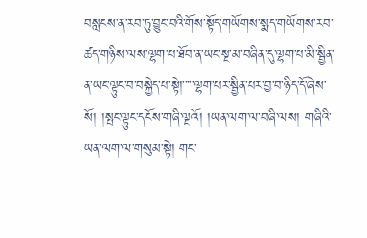བསླངས་ན་རབ་ཏུ་བྱུང་བའི་གོས་སྟོད་གཡོགས་སྨད་གཡོགས་རབ་ཚད་གཉིས་ལས་ལྷག་པ་ཐོབ་ན་ཡང་སྔ་མ་བཞིན་དུ་ལྷག་པ་མི་སྦྱིན་ན་ཡང་ལྟུང་བ་བསྐྱེད་པ་སྟེ།་་་་་ལྷག་པར་སྦྱིན་པར་བྱ་བ་ཉིད་དོ་ཞེས་སོ། །སྤང་ལྟུང་དངོས་གཞི་ལྔའོ། །ཡན་ལག་ལ་བཞི་ལས། གཞིའི་ཡན་ལག་ལ་གསུམ་སྟེ། གང་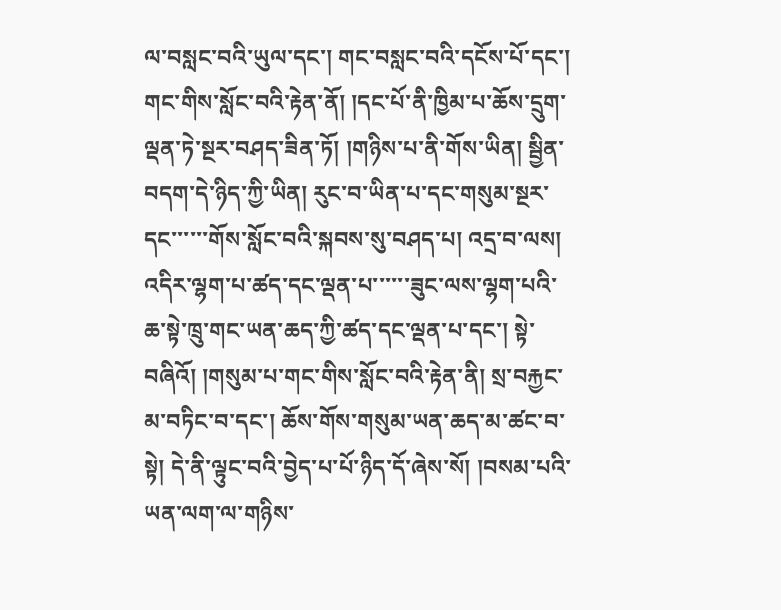ལ་བསླང་བའི་ཡུལ་དང་། གང་བསླང་བའི་དངོས་པོ་དང་། གང་གིས་སློང་བའི་རྟེན་ནོ། །དང་པོ་ནི་ཁྱིམ་པ་ཆོས་དྲུག་ལྡན་ཏེ་སྔར་བཤད་ཟིན་ཏོ། །གཉིས་པ་ནི་གོས་ཡིན། སྦྱིན་བདག་དེ་ཉིད་ཀྱི་ཡིན། རུང་བ་ཡིན་པ་དང་གསུམ་སྔར་དང་་་་་་གོས་སློང་བའི་སྐབས་སུ་བཤད་པ། འདྲ་བ་ལས། འདིར་ལྷག་པ་ཚད་དང་ལྡན་པ་་་་་་ཟུང་ལས་ལྷག་པའི་ཆ་སྟེ་ཁྲུ་གང་ཡན་ཆད་ཀྱི་ཚད་དང་ལྡན་པ་དང་། སྟེ་བཞིའོ། །གསུམ་པ་གང་གིས་སློང་བའི་རྟེན་ནི། སྲ་བརྐྱང་མ་བཏིང་བ་དང་། ཆོས་གོས་གསུམ་ཡན་ཆད་མ་ཚང་བ་སྟེ། དེ་ནི་ལྟུང་བའི་བྱེད་པ་པོ་ཉིད་དོ་ཞེས་སོ། །བསམ་པའི་ཡན་ལག་ལ་གཉིས་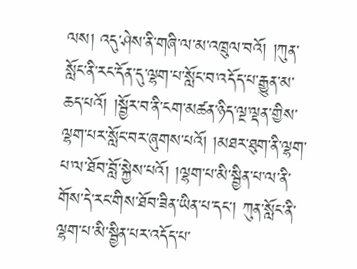ལས། འདུ་ཤེས་ནི་གཞི་ལ་མ་འཁྲུལ་བའོ། །ཀུན་སློང་ནི་རང་དོན་དུ་ལྷག་པ་སློང་བ་འདོད་པ་རྒྱུན་མ་ཆད་པའོ། །སྦྱོར་བ་ནི་ངག་མཚན་ཉིད་ལྔ་ལྡན་གྱིས་ལྷག་པར་སློང་བར་ཞུགས་པའོ། །མཐར་ཐུག་ནི་ལྷག་པ་ལ་ཐོབ་བློ་སྐྱེས་པའོ། །ལྷག་པ་མི་སྦྱིན་པ་ལ་ནི་གོས་དེ་རང་གིས་ཐོབ་ཟིན་ཡིན་པ་དང་། ཀུན་སློང་ནི་ལྷག་པ་མི་སྦྱིན་པར་འདོད་པ་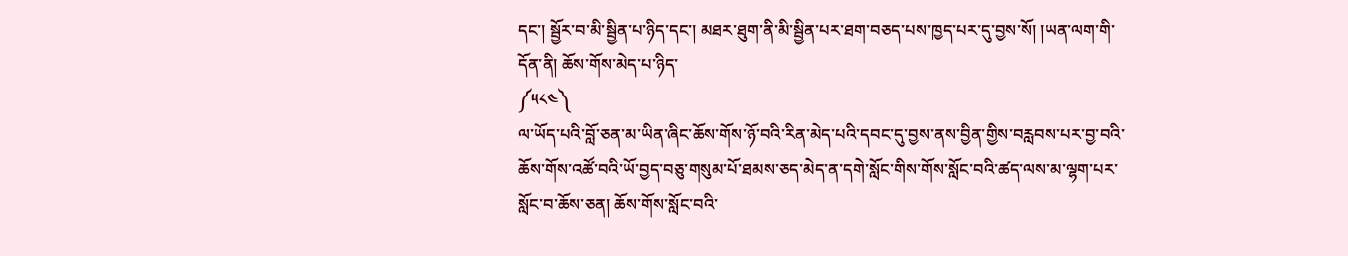དང་། སྦྱོར་བ་མི་སྦྱིན་པ་ཉིད་དང་། མཐར་ཐུག་ནི་མི་སྦྱིན་པར་ཐག་བཅད་པས་ཁྱད་པར་དུ་བྱས་སོ། །ཡན་ལག་གི་དོན་ནི། ཆོས་གོས་མེད་པ་ཉིད་
༼༥༨༤༽
ལ་ཡོད་པའི་བློ་ཅན་མ་ཡིན་ཞིང་ཆོས་གོས་ཉོ་བའི་རིན་མེད་པའི་དབང་དུ་བྱས་ནས་བྱིན་གྱིས་བརླབས་པར་བྱ་བའི་ཆོས་གོས་འཚོ་བའི་ཡོ་བྱད་བཅུ་གསུམ་པོ་ཐམས་ཅད་མེད་ན་དགེ་སློང་གིས་གོས་སློང་བའི་ཚད་ལས་མ་ལྷག་པར་སློང་བ་ཆོས་ཅན། ཆོས་གོས་སློང་བའི་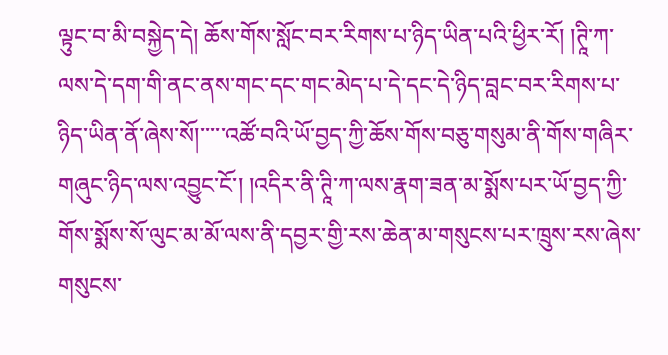ལྟུང་བ་མི་བསྐྱེད་དེ། ཆོས་གོས་སློང་བར་རིགས་པ་ཉིད་ཡིན་པའི་ཕྱིར་རོ། །ཊཱི་ཀ་ལས་དེ་དག་གི་ནང་ནས་གང་དང་གང་མེད་པ་དེ་དང་དེ་ཉིད་བླང་བར་རིགས་པ་ཉིད་ཡིན་ནོ་ཞེས་སོ།་་་་་འཚོ་བའི་ཡོ་བྱད་ཀྱི་ཆོས་གོས་བཅུ་གསུམ་ནི་གོས་གཞིར་གཞུང་ཉིད་ལས་འབྱུང་ངོ་། །འདིར་ནི་ཊཱི་ཀ་ལས་རྣག་ཟན་མ་སྨོས་པར་ཡོ་བྱད་ཀྱི་གོས་སྨོས་སོ་ལུང་མ་མོ་ལས་ནི་དབྱར་གྱི་རས་ཆེན་མ་གསུངས་པར་ཁྲུས་རས་ཞེས་གསུངས་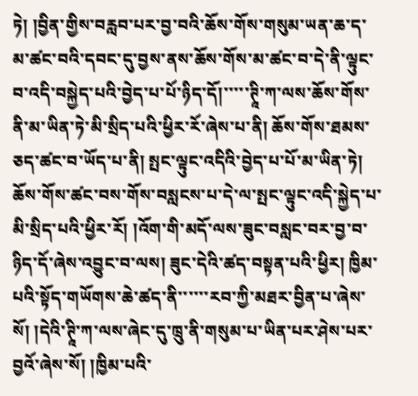ཏེ། །བྱིན་གྱིས་བརླབ་པར་བྱ་བའི་ཆོས་གོས་གསུམ་ཡན་ཆ་ད་མ་ཚང་བའི་དབང་དུ་བྱས་ནས་ཆོས་གོས་མ་ཚང་བ་དེ་ནི་ལྟུང་བ་འདི་བསྐྱེད་པའི་བྱེད་པ་པོ་ཉིད་དོ།་་་་་ཊཱི་ཀ་ལས་ཆོས་གོས་ནི་མ་ཡིན་ཏེ་མི་སྲིད་པའི་ཕྱིར་རོ་ཞེས་པ་ནི། ཆོས་གོས་ཐམས་ཅད་ཚང་བ་ཡོད་པ་ནི། སྤང་ལྟུང་འདིའི་བྱེད་པ་པོ་མ་ཡིན་ཏེ། ཆོས་གོས་ཚང་བས་གོས་བསླངས་པ་དེ་ལ་སྤང་ལྟུང་འདི་སྐྱེད་པ་མི་སྲིད་པའི་ཕྱིར་རོ། །འོག་གི་མདོ་ལས་ཟུང་བསླང་བར་བྱ་བ་ཉིད་དོ་ཞེས་འབྱུང་བ་ལས། ཟུང་དེའི་ཚད་བསྟན་པའི་ཕྱིར། ཁྱིམ་པའི་སྟོད་གཡོགས་ཆེ་ཚད་ནི་་་་་་རབ་ཀྱི་མཐར་བྱིན་པ་ཞེས་སོ། །དེའི་ཊཱི་ཀ་ལས་ཞེང་དུ་ཁྲུ་ནི་གསུམ་པ་ཡིན་པར་ཤེས་པར་བྱའོ་ཞེས་སོ། །ཁྱིམ་པའི་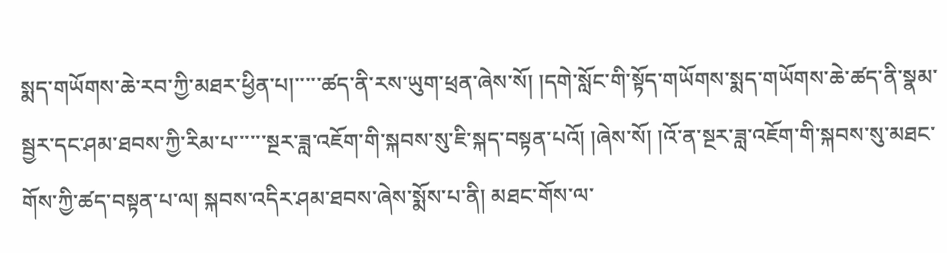སྨད་གཡོགས་ཆེ་རབ་ཀྱི་མཐར་ཕྱིན་པ།་་་་་ཚད་ནི་རས་ཡུག་ཕྲན་ཞེས་སོ། །དགེ་སློང་གི་སྟོད་གཡོགས་སྨད་གཡོགས་ཆེ་ཚད་ནི་སྣམ་སྦྱར་དང་ཤམ་ཐབས་ཀྱི་རིམ་པ་་་་་་སྔར་ཟླ་འཇོག་གི་སྐབས་སུ་ཇི་སྐད་བསྟན་པའོ། །ཞེས་སོ། །འོ་ན་སྔར་ཟླ་འཇོག་གི་སྐབས་སུ་མཐང་གོས་ཀྱི་ཚད་བསྟན་པ་ལ། སྐབས་འདིར་ཤམ་ཐབས་ཞེས་སྨོས་པ་ནི། མཐང་གོས་ལ་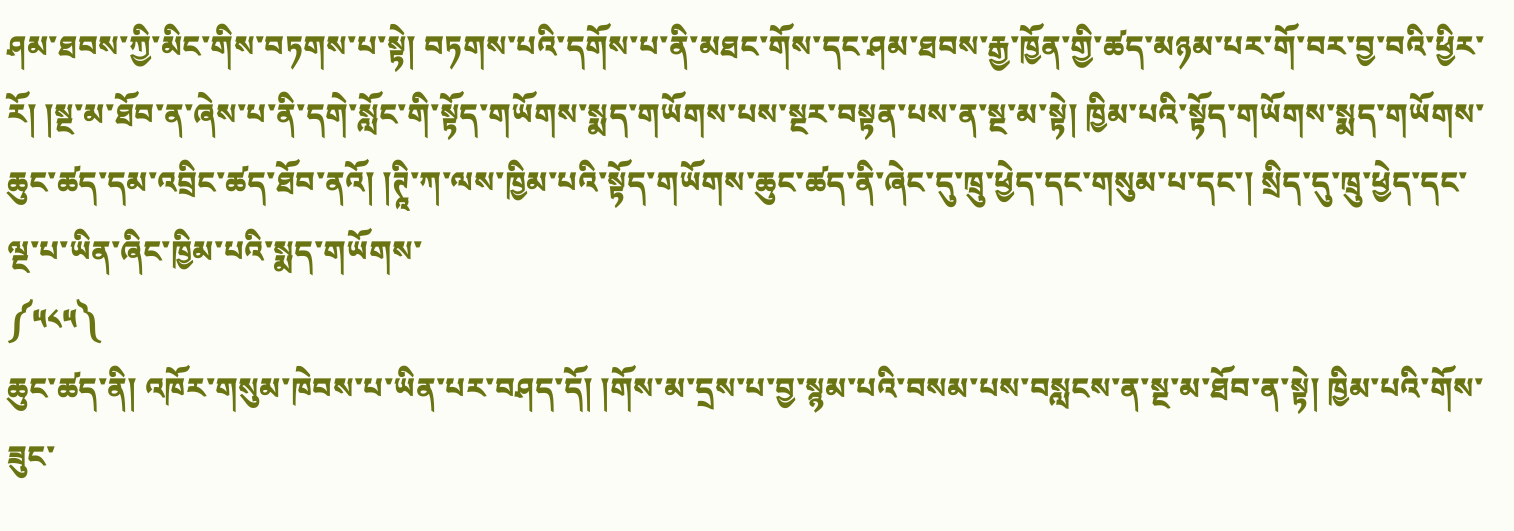ཤམ་ཐབས་ཀྱི་མིང་གིས་བཏགས་པ་སྟེ། བཏགས་པའི་དགོས་པ་ནི་མཐང་གོས་དང་ཤམ་ཐབས་རྒྱ་ཁྱོན་གྱི་ཚད་མཉམ་པར་གོ་བར་བྱ་བའི་ཕྱིར་རོ། །སྔ་མ་ཐོབ་ན་ཞེས་པ་ནི་དགེ་སློང་གི་སྟོད་གཡོགས་སྨད་གཡོགས་པས་སྔར་བསྟན་པས་ན་སྔ་མ་སྟེ། ཁྱིམ་པའི་སྟོད་གཡོགས་སྨད་གཡོགས་ཆུང་ཚད་དམ་འབྲིང་ཚད་ཐོབ་ནའོ། །ཊཱི་ཀ་ལས་ཁྱིམ་པའི་སྟོད་གཡོགས་ཆུང་ཚད་ནི་ཞེང་དུ་ཁྲུ་ཕྱེད་དང་གསུམ་པ་དང་། སྲིད་དུ་ཁྲུ་ཕྱེད་དང་ལྔ་པ་ཡིན་ཞིང་ཁྱིམ་པའི་སྨད་གཡོགས་
༼༥༨༥༽
ཆུང་ཚད་ནི། འཁོར་གསུམ་ཁེབས་པ་ཡིན་པར་བཤད་དོ། །གོས་མ་དྲས་པ་བྱ་སྙམ་པའི་བསམ་པས་བསླངས་ན་སྔ་མ་ཐོབ་ན་སྟེ། ཁྱིམ་པའི་གོས་ཟུང་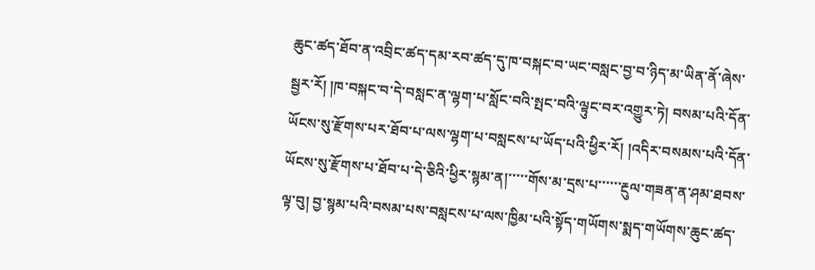ཆུང་ཚད་ཐོབ་ན་འབྲིང་ཚད་དམ་རབ་ཚད་དུ་ཁ་བསྐང་བ་ཡང་བསླང་བྱ་བ་ཉིད་མ་ཡིན་ནོ་ཞེས་སྦྱར་རོ། །ཁ་བསྐང་བ་དེ་བསླང་ན་ལྷག་པ་སློང་བའི་སྤང་བའི་ལྟུང་བར་འགྱུར་ཏེ། བསམ་པའི་དོན་ཡོངས་སུ་རྫོགས་པར་ཐོབ་པ་ལས་ལྷག་པ་བསླངས་པ་ཡོད་པའི་ཕྱིར་རོ། །འདིར་བསམས་པའི་དོན་ཡོངས་སུ་རྫོགས་པ་ཐོབ་པ་དེ་ཅིའི་ཕྱིར་སྙམ་ན།་་་་་གོས་མ་དྲས་པ་་་་་་རྔུལ་གཟན་ན་ཤམ་ཐབས་ལྟ་བུ། བྱ་སྙམ་པའི་བསམ་པས་བསླངས་པ་ལས་ཁྱིམ་པའི་སྟོད་གཡོགས་སྨད་གཡོགས་ཆུང་ཚད་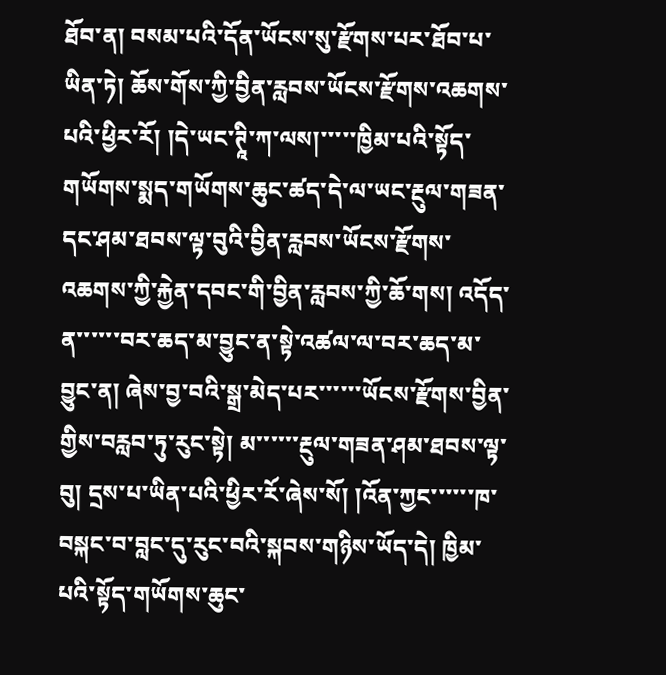ཐོབ་ན། བསམ་པའི་དོན་ཡོངས་སུ་རྫོགས་པར་ཐོབ་པ་ཡིན་ཏེ། ཆོས་གོས་ཀྱི་བྱིན་རླབས་ཡོངས་རྫོགས་འཆགས་པའི་ཕྱིར་རོ། །དེ་ཡང་ཊཱི་ཀ་ལས།་་་་་ཁྱིམ་པའི་སྟོད་གཡོགས་སྨད་གཡོགས་ཆུང་ཚད་དེ་ལ་ཡང་རྔུལ་གཟན་དང་ཤམ་ཐབས་ལྟ་བུའི་བྱིན་རླབས་ཡོངས་རྫོགས་འཆགས་ཀྱི་རྐྱེན་དབང་གི་བྱིན་རླབས་ཀྱི་ཆོ་གས། འདོད་ན་་་་་་བར་ཆད་མ་བྱུང་ན་སྟེ་འཚལ་ལ་བར་ཆད་མ་བྱུང་ན། ཞེས་བྱ་བའི་སྒྲ་མེད་པར་་་་་་ཡོངས་རྫོགས་བྱིན་གྱིས་བརླབ་ཏུ་རུང་སྟེ། མ་་་་་་རྔུལ་གཟན་ཤམ་ཐབས་ལྟ་བུ། དྲས་པ་ཡིན་པའི་ཕྱིར་རོ་ཞེས་སོ། །འོན་ཀྱང་་་་་་ཁ་བསྐང་བ་བླང་དུ་རུང་བའི་སྐབས་གཉིས་ཡོད་དེ། ཁྱིམ་པའི་སྟོད་གཡོགས་ཆུང་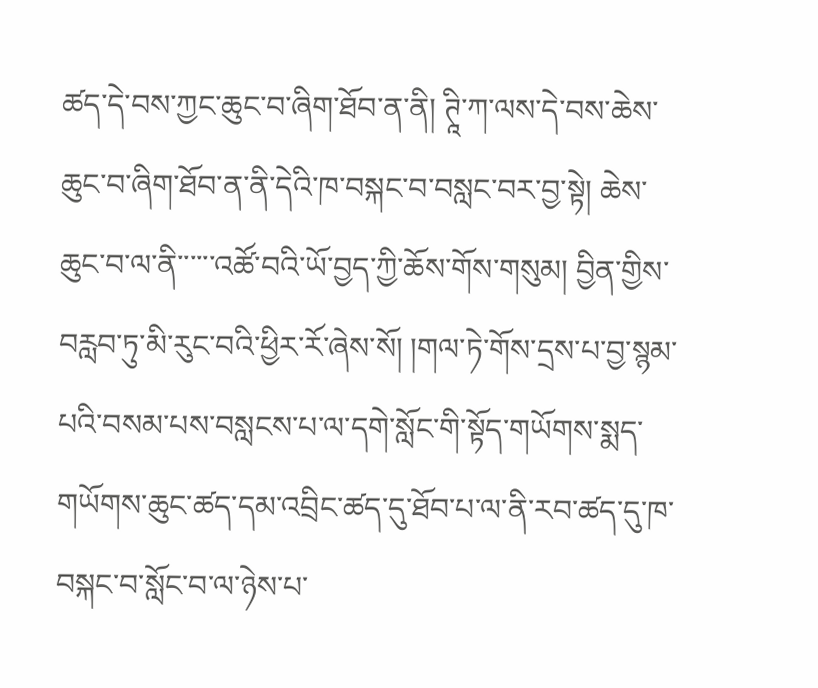ཚད་དེ་བས་ཀྱང་ཆུང་བ་ཞིག་ཐོབ་ན་ནི། ཊཱི་ཀ་ལས་དེ་བས་ཆེས་ཆུང་བ་ཞིག་ཐོབ་ན་ནི་དེའི་ཁ་བསྐང་བ་བསླང་བར་བྱ་སྟེ། ཆེས་ཆུང་བ་ལ་ནི་་་་་་འཚོ་བའི་ཡོ་བྱད་ཀྱི་ཆོས་གོས་གསུམ། བྱིན་གྱིས་བརླབ་ཏུ་མི་རུང་བའི་ཕྱིར་རོ་ཞེས་སོ། །གལ་ཏེ་གོས་དྲས་པ་བྱ་སྙམ་པའི་བསམ་པས་བསླངས་པ་ལ་དགེ་སློང་གི་སྟོད་གཡོགས་སྨད་གཡོགས་ཆུང་ཚད་དམ་འབྲིང་ཚད་དུ་ཐོབ་པ་ལ་ནི་རབ་ཚད་དུ་ཁ་བསྐང་བ་སློང་བ་ལ་ཉེས་པ་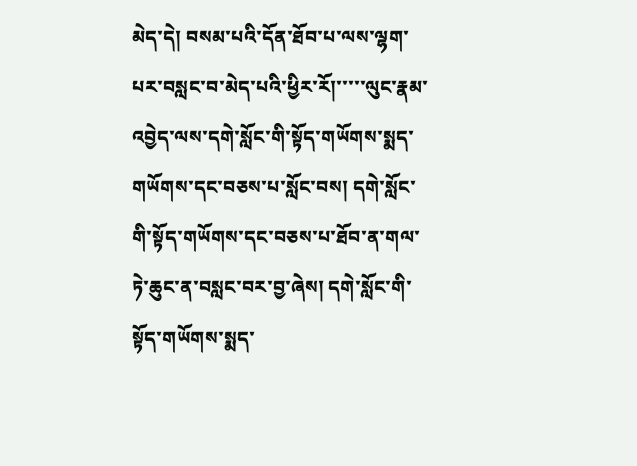མེད་དེ། བསམ་པའི་དོན་ཐོབ་པ་ལས་ལྷག་པར་བསླང་བ་མེད་པའི་ཕྱིར་རོ།་་་་་ལུང་རྣམ་འབྱེད་ལས་དགེ་སློང་གི་སྟོད་གཡོགས་སྨད་གཡོགས་དང་བཅས་པ་སློང་བས། དགེ་སློང་གི་སྟོད་གཡོགས་དང་བཅས་པ་ཐོབ་ན་གལ་ཏེ་ཆུང་ན་བསླང་བར་བྱ་ཞེས། དགེ་སློང་གི་སྟོད་གཡོགས་སྨད་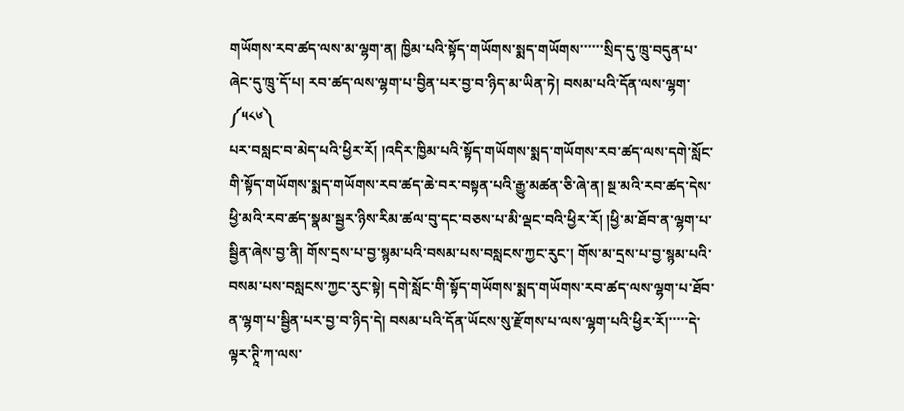གཡོགས་རབ་ཚད་ལས་མ་ལྷག་ན། ཁྱིམ་པའི་སྟོད་གཡོགས་སྨད་གཡོགས་་་་་་སྲིད་དུ་ཁྲུ་བདུན་པ་ཞེང་དུ་ཁྲུ་དོ་པ། རབ་ཚད་ལས་ལྷག་པ་བྱིན་པར་བྱ་བ་ཉིད་མ་ཡིན་ཏེ། བསམ་པའི་དོན་ལས་ལྷག་
༼༥༨༦༽
པར་བསླང་བ་མེད་པའི་ཕྱིར་རོ། །འདིར་ཁྱིམ་པའི་སྟོད་གཡོགས་སྨད་གཡོགས་རབ་ཚད་ལས་དགེ་སློང་གི་སྟོད་གཡོགས་སྨད་གཡོགས་རབ་ཚད་ཆེ་བར་བསྟན་པའི་རྒྱུ་མཚན་ཅི་ཞེ་ན། སྔ་མའི་རབ་ཚད་དེས་ཕྱི་མའི་རབ་ཚད་སྣམ་སྦྱར་ཉིས་རིམ་ཚལ་བུ་དང་བཅས་པ་མི་ལྡང་བའི་ཕྱིར་རོ། །ཕྱི་མ་ཐོབ་ན་ལྷག་པ་སྦྱིན་ཞེས་བྱ་ནི། གོས་དྲས་པ་བྱ་སྙམ་པའི་བསམ་པས་བསླངས་ཀྱང་རུང་། གོས་མ་དྲས་པ་བྱ་སྙམ་པའི་བསམ་པས་བསླངས་ཀྱང་རུང་སྟེ། དགེ་སློང་གི་སྟོད་གཡོགས་སྨད་གཡོགས་རབ་ཚད་ལས་ལྷག་པ་ཐོབ་ན་ལྷག་པ་སྦྱིན་པར་བྱ་བ་ཉིད་དེ། བསམ་པའི་དོན་ཡོངས་སུ་རྫོགས་པ་ལས་ལྷག་པའི་ཕྱིར་རོ།་་་་་དེ་ལྟར་ཊཱི་ཀ་ལས་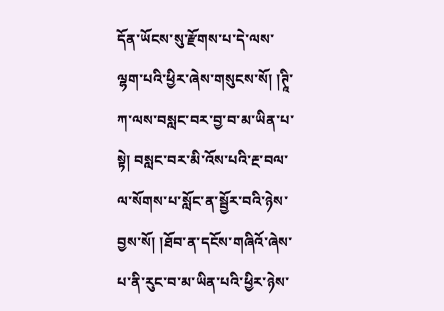དོན་ཡོངས་སུ་རྫོགས་པ་དེ་ལས་ལྷག་པའི་ཕྱིར་ཞེས་གསུངས་སོ། །ཊཱི་ཀ་ལས་བསླང་བར་བྱ་བ་མ་ཡིན་པ་སྟེ། བསླང་བར་མི་འོས་པའི་རྔ་བལ་ལ་སོགས་པ་སློང་ན་སྦྱོར་བའི་ཉེས་བྱས་སོ། །ཐོབ་ན་དངོས་གཞིའོ་ཞེས་པ་ནི་རུང་བ་མ་ཡིན་པའི་ཕྱིར་ཉེས་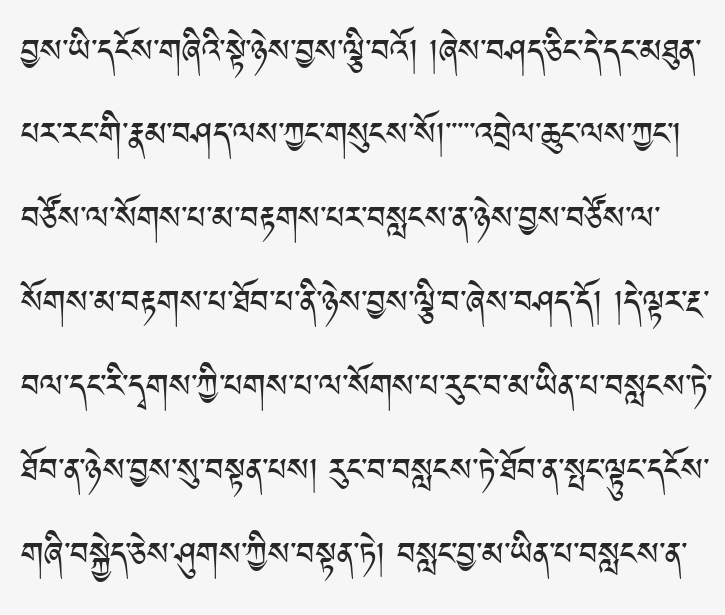བྱས་ཡི་དངོས་གཞིའི་སྟེ་ཉེས་བྱས་ལྕི་བའོ། །ཞེས་བཤད་ཅིང་དེ་དང་མཐུན་པར་རང་གི་རྣམ་བཤད་ལས་ཀྱང་གསུངས་སོ།་་་་་འབྲེལ་ཆུང་ལས་ཀྱང་། བཙོས་ལ་སོགས་པ་མ་བརྟགས་པར་བསླངས་ན་ཉེས་བྱས་བཙོས་ལ་སོགས་མ་བརྟགས་པ་ཐོབ་པ་ནི་ཉེས་བྱས་ལྕི་བ་ཞེས་བཤད་དོ། །དེ་ལྟར་རྔ་བལ་དང་རི་དྭགས་ཀྱི་པགས་པ་ལ་སོགས་པ་རུང་བ་མ་ཡིན་པ་བསླངས་ཏེ་ཐོབ་ན་ཉེས་བྱས་སུ་བསྟན་པས། རུང་བ་བསླངས་ཏེ་ཐོབ་ན་སྤང་ལྟུང་དངོས་གཞི་བསྐྱེད་ཅེས་ཤུགས་ཀྱིས་བསྟན་ཏེ། བསླང་བྱ་མ་ཡིན་པ་བསླངས་ན་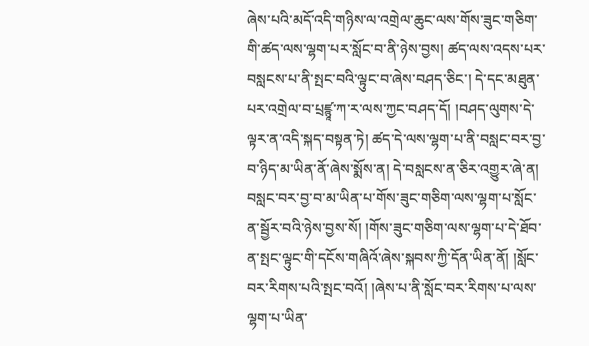ཞེས་པའི་མདོ་འདི་གཉིས་ལ་འགྲེལ་ཆུང་ལས་གོས་ཟུང་གཅིག་གི་ཚད་ལས་ལྷག་པར་སློང་བ་ནི་ཉེས་བྱས། ཚད་ལས་འདས་པར་བསླངས་པ་ནི་སྤང་བའི་ལྟུང་བ་ཞེས་བཤད་ཅིང་། དེ་དང་མཐུན་པར་འགྲེལ་བ་པྲཛྙཱ་ཀ་ར་ལས་ཀྱང་བཤད་དོ། །བཤད་ལུགས་དེ་ལྟར་ན་འདི་སྐད་བསྟན་ཏེ། ཚད་དེ་ལས་ལྷག་པ་ནི་བསླང་བར་བྱ་བ་ཉིད་མ་ཡིན་ནོ་ཞེས་སྨོས་ན། དེ་བསླངས་ན་ཅིར་འགྱུར་ཞེ་ན། བསླང་བར་བྱ་བ་མ་ཡིན་པ་གོས་ཟུང་གཅིག་ལས་ལྷག་པ་སློང་ན་སྦྱོར་བའི་ཉེས་བྱས་སོ། །གོས་ཟུང་གཅིག་ལས་ལྷག་པ་དེ་ཐོབ་ན་སྤང་ལྟུང་གི་དངོས་གཞིའོ་ཞེས་སྐབས་ཀྱི་དོན་ཡིན་ནོ། །སློང་བར་རིགས་པའི་སྤང་བའོ། །ཞེས་པ་ནི་སློང་བར་རིགས་པ་ལས་ལྷག་པ་ཡིན་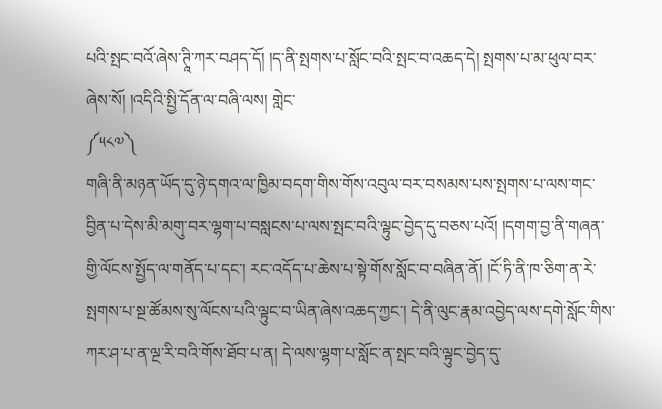པའི་སྤང་བའོ་ཞེས་ཊཱི་ཀར་བཤད་དོ། །ད་ནི་སྤགས་པ་སློང་བའི་སྤང་བ་འཆད་དེ། སྤགས་པ་མ་ཕུལ་བར་ཞེས་སོ། །འདིའི་སྤྱི་དོན་ལ་བཞི་ལས། གླེང་
༼༥༨༧༽
གཞི་ནི་མཉན་ཡོད་དུ་ཉེ་དགའ་ལ་ཁྱིམ་བདག་གིས་གོས་འབུལ་བར་བསམས་པས་སྤགས་པ་ལས་གང་བྱིན་པ་དེས་མི་མགུ་བར་ལྷག་པ་བསླངས་པ་ལས་སྤང་བའི་ལྟུང་བྱེད་དུ་བཅས་པའོ། །དགག་བྱ་ནི་གཞན་གྱི་ལོངས་སྤྱོད་ལ་གནོད་པ་དང་། རང་འདོད་པ་ཆེས་པ་སྟེ་གོས་སློང་བ་བཞིན་ནོ། །ངོ་ཏི་ནི་ཁ་ཅིག་ན་རེ་སྤགས་པ་སྔ་ཚོམས་སུ་ལོངས་པའི་ལྟུང་བ་ཡིན་ཞེས་འཆད་ཀྱང་། དེ་ནི་ལུང་རྣམ་འབྱེད་ལས་དགེ་སློང་གིས་ཀར་ཤ་པ་ན་ལྔ་རི་བའི་གོས་ཐོབ་པ་ན། དེ་ལས་ལྷག་པ་སློང་ན་སྤང་བའི་ལྟུང་བྱེད་དུ་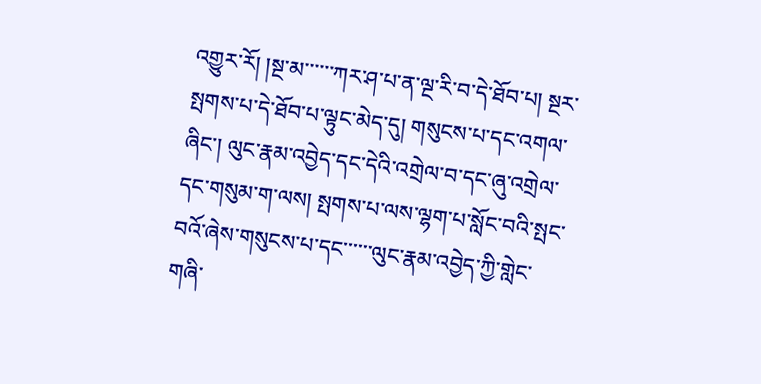འགྱུར་རོ། །སྔ་མ་་་་་་ཀར་ཤ་པ་ན་ལྔ་རི་བ་དེ་ཐོབ་པ། སྔར་སྤགས་པ་དེ་ཐོབ་པ་ལྟུང་མེད་དུ། གསུངས་པ་དང་འགལ་ཞིང་། ལུང་རྣམ་འབྱེད་དང་དེའི་འགྲེལ་བ་དང་ཞུ་འགྲེལ་དང་གསུམ་ག་ལས། སྤགས་པ་ལས་ལྷག་པ་སློང་བའི་སྤང་བའོ་ཞེས་གསུངས་པ་དང་་་་་་ལུང་རྣམ་འབྱེད་ཀྱི་གླེང་གཞི་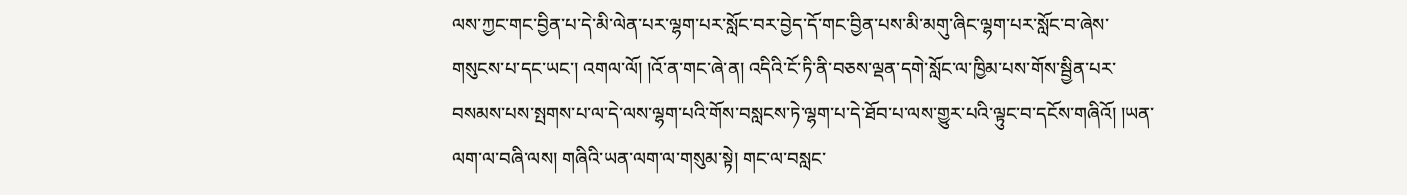ལས་ཀྱང་གང་བྱིན་པ་དེ་མི་ལེན་པར་ལྷག་པར་སློང་བར་བྱེད་དོ་གང་བྱིན་པས་མི་མགུ་ཞིང་ལྷག་པར་སློང་བ་ཞེས་གསུངས་པ་དང་ཡང་། འགལ་ལོ། །འོ་ན་གང་ཞེ་ན། འདིའི་ངོ་ཏི་ནི་བཅས་ལྡན་དགེ་སློང་ལ་ཁྱིམ་པས་གོས་སྦྱིན་པར་བསམས་པས་སྤགས་པ་ལ་དེ་ལས་ལྷག་པའི་གོས་བསླངས་ཏེ་ལྷག་པ་དེ་ཐོབ་པ་ལས་གྱུར་པའི་ལྟུང་བ་དངོས་གཞིའོ། །ཡན་ལག་ལ་བཞི་ལས། གཞིའི་ཡན་ལག་ལ་གསུམ་སྟེ། གང་ལ་བསླང་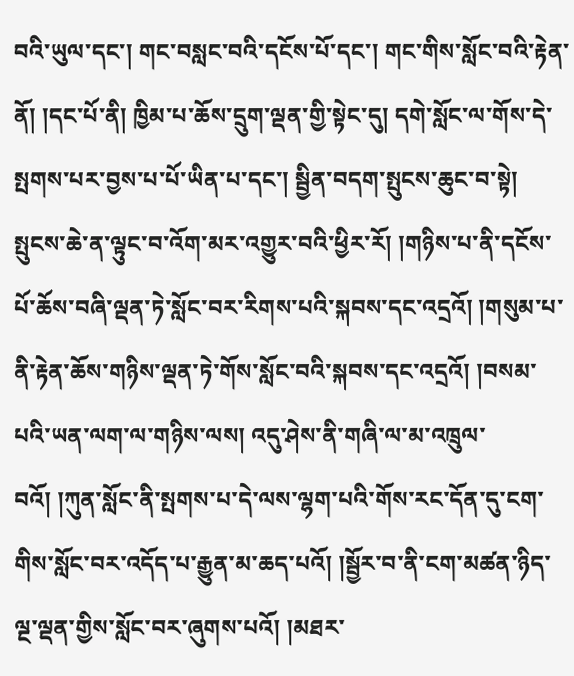བའི་ཡུལ་དང་། གང་བསླང་བའི་དངོས་པོ་དང་། གང་གིས་སློང་བའི་རྟེན་ནོ། །དང་པོ་ནི། ཁྱིམ་པ་ཆོས་དྲུག་ལྡན་གྱི་སྟེང་དུ། དགེ་སློང་ལ་གོས་དེ་སྤགས་པར་བྱས་པ་པོ་ཡིན་པ་དང་། སྦྱིན་བདག་སྤུངས་ཆུང་བ་སྟེ། སྤུངས་ཆེ་ན་ལྟུང་བ་འོག་མར་འགྱུར་བའི་ཕྱིར་རོ། །གཉིས་པ་ནི་དངོས་པོ་ཆོས་བཞི་ལྡན་ཏེ་སློང་བར་རིགས་པའི་སྐབས་དང་འདྲའོ། །གསུམ་པ་ནི་རྟེན་ཆོས་གཉིས་ལྡན་ཏེ་གོས་སློང་བའི་སྐབས་དང་འདྲའོ། །བསམ་པའི་ཡན་ལག་ལ་གཉིས་ལས། འདུ་ཤེས་ནི་གཞི་ལ་མ་འཁྲུལ་བའོ། །ཀུན་སློང་ནི་སྤགས་པ་དེ་ལས་ལྷག་པའི་གོས་རང་དོན་དུ་ངག་གིས་སློང་བར་འདོད་པ་རྒྱུན་མ་ཆད་པའོ། །སྦྱོར་བ་ནི་ངག་མཚན་ཉིད་ལྔ་ལྡན་གྱིས་སློང་བར་ཞུགས་པའོ། །མཐར་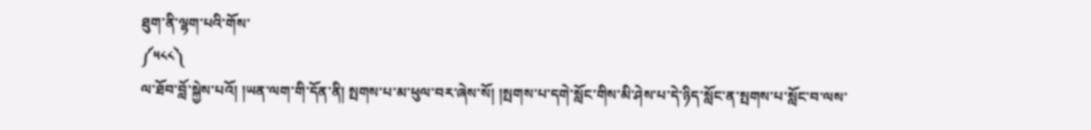ཐུག་ནི་ལྷག་པའི་གོས་
༼༥༨༨༽
ལ་ཐོབ་བློ་སྐྱེས་པའོ། །ཡན་ལག་གི་དོན་ནི། སྤགས་པ་མ་ཕུལ་བར་ཞེས་སོ། །སྤགས་པ་དགེ་སློང་གིས་མི་ཤེས་པ་དེ་ཉིད་སློང་ན་སྤགས་པ་སློང་བ་ལས་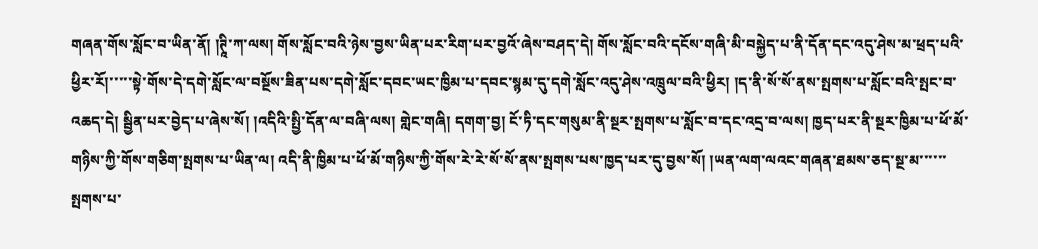གཞན་གོས་སློང་བ་ཡིན་ནོ། །ཊཱི་ཀ་ལས། གོས་སློང་བའི་ཉེས་བྱས་ཡིན་པར་རིག་པར་བྱའོ་ཞེས་བཤད་དེ། གོས་སློང་བའི་དངོས་གཞི་མི་བསྐྱེད་པ་ནི་དོན་དང་འདུ་ཤེས་མ་ཕྲད་པའི་ཕྱིར་རོ།་་་་་སྟེ་གོས་དེ་དགེ་སློང་ལ་བསྔོས་ཟིན་པས་དགེ་སློང་དབང་ཡང་ཁྱིམ་པ་དབང་སྙམ་དུ་དགེ་སློང་འདུ་ཤེས་འཁྲུལ་བའི་ཕྱིར། །ད་ནི་སོ་སོ་ནས་སྤགས་པ་སློང་བའི་སྤང་བ་འཆད་དེ། སྦྱིན་པར་བྱེད་པ་ཞེས་སོ། །འདིའི་སྤྱི་དོན་ལ་བཞི་ལས། གླེང་གཞི། དགག་བྱ། ངོ་ཏི་དང་གསུམ་ནི་སྔར་སྤགས་པ་སློང་བ་དང་འདྲ་བ་ལས། ཁྱད་པར་ནི་སྔར་ཁྱིམ་པ་ཕོ་མོ་གཉིས་ཀྱི་གོས་གཅིག་སྤགས་པ་ཡིན་ལ། འདི་ནི་ཁྱིམ་པ་ཕོ་མོ་གཉིས་ཀྱི་གོས་རེ་རེ་སོ་སོ་ནས་སྤགས་པས་ཁྱད་པར་དུ་བྱས་སོ། །ཡན་ལག་ལའང་གཞན་ཐམས་ཅད་སྔ་མ་་་་་་སྤགས་པ་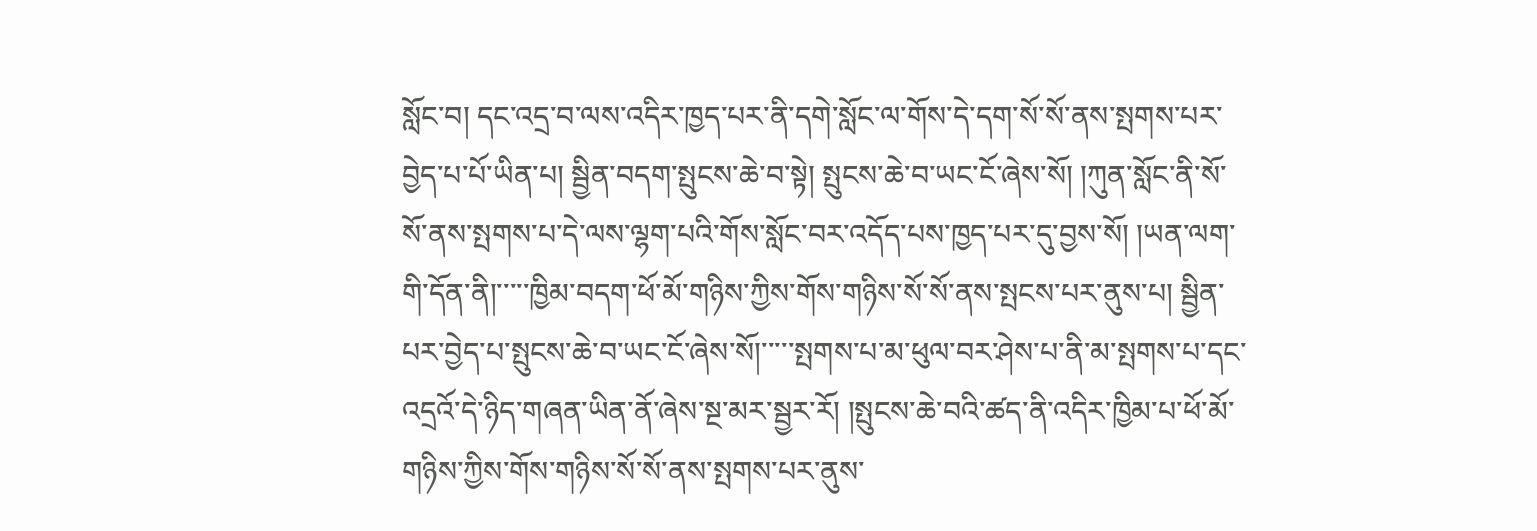སློང་བ། དང་འདྲ་བ་ལས་འདིར་ཁྱད་པར་ནི་དགེ་སློང་ལ་གོས་དེ་དག་སོ་སོ་ནས་སྤགས་པར་བྱེད་པ་པོ་ཡིན་པ། སྦྱིན་བདག་སྤུངས་ཆེ་བ་སྟེ། སྤུངས་ཆེ་བ་ཡང་ངོ་ཞེས་སོ། །ཀུན་སློང་ནི་སོ་སོ་ནས་སྤགས་པ་དེ་ལས་ལྷག་པའི་གོས་སློང་བར་འདོད་པས་ཁྱད་པར་དུ་བྱས་སོ། །ཡན་ལག་གི་དོན་ནི།་་་་་ཁྱིམ་བདག་ཕོ་མོ་གཉིས་ཀྱིས་གོས་གཉིས་སོ་སོ་ནས་སྤངས་པར་ནུས་པ། སྦྱིན་པར་བྱེད་པ་སྤུངས་ཆེ་བ་ཡང་ངོ་ཞེས་སོ།་་་་་སྤགས་པ་མ་ཕུལ་བར་ཤེས་པ་ནི་མ་སྤགས་པ་དང་འདྲའོ་དེ་ཉིད་གཞན་ཡིན་ནོ་ཞེས་སྔ་མར་སྦྱར་རོ། །སྤུངས་ཆེ་བའི་ཚད་ནི་འདིར་ཁྱིམ་པ་ཕོ་མོ་གཉིས་ཀྱིས་གོས་གཉིས་སོ་སོ་ནས་སྤགས་པར་ནུས་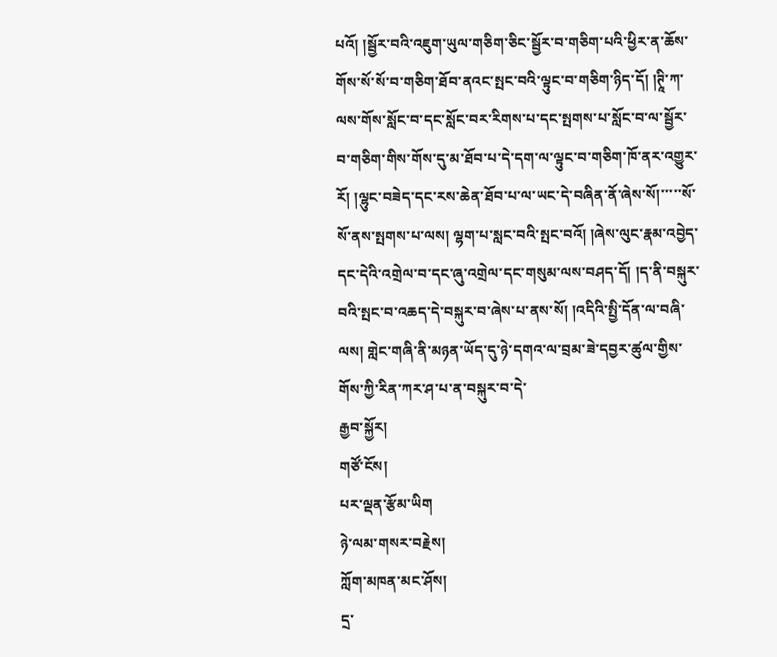པའོ། །སྦྱོར་བའི་འཇུག་ཡུལ་གཅིག་ཅིང་སྦྱོར་བ་གཅིག་པའི་ཕྱིར་ན་ཆོས་གོས་སོ་སོ་བ་གཅིག་ཐོབ་ནའང་སྤང་བའི་ལྟུང་བ་གཅིག་ཉིད་དོ། །ཊཱི་ཀ་ལས་གོས་སློང་བ་དང་སློང་བར་རིགས་པ་དང་སྤགས་པ་སློང་བ་ལ་སྦྱོར་བ་གཅིག་གིས་གོས་དུ་མ་ཐོབ་པ་དེ་དག་ལ་ལྟུང་བ་གཅིག་ཁོ་ནར་འགྱུར་རོ། །ལྷུང་བཟེད་དང་རས་ཆེན་ཐོབ་པ་ལ་ཡང་དེ་བཞིན་ནོ་ཞེས་སོ།་་་་་སོ་སོ་ནས་སྤགས་པ་ལས། ལྷག་པ་སླང་བའི་སྤང་བའོ། །ཞེས་ལུང་རྣམ་འབྱེད་དང་དེའི་འགྲེལ་བ་དང་ཞུ་འགྲེལ་དང་གསུམ་ལས་བཤད་དོ། །ད་ནི་བསྐུར་བའི་སྤང་བ་འཆད་དེ་བསྐུར་བ་ཞེས་པ་ནས་སོ། །འདིའི་སྤྱི་དོན་ལ་བཞི་ལས། གླེང་གཞི་ནི་མཉན་ཡོད་དུ་ཉེ་དགའ་ལ་བྲམ་ཟེ་དབྱར་ཚུལ་གྱིས་གོས་ཀྱི་རིན་ཀར་ཤ་པ་ན་བསྐུར་བ་དེ་
རྒྱབ་སྐྱོར།
གཙོ་ངོས།
པར་ལྡན་རྩོམ་ཡིག
ཉེ་ལམ་གསར་བརྗེས།
ཀློག་མཁན་མང་ཤོས།
དྲ་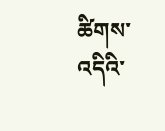ཚིགས་འདིའི་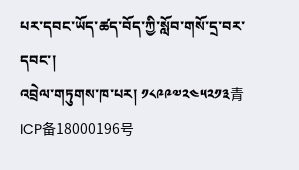པར་དབང་ཡོད་ཚད་བོད་ཀྱི་སློབ་གསོ་དྲ་བར་དབང་།
འབྲེལ་གཏུགས་ཁ་པར། ༡༨༩༩༧༢༤༥༢༡༣青ICP备18000196号